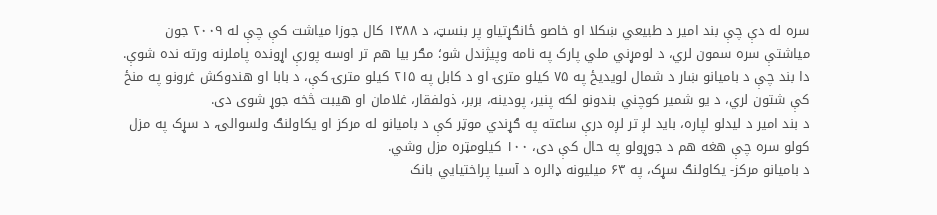سره له دې چې بند امیر د طبیعي ښکلا او خاصو ځانګړتیاو پر بنسټ، د ۱۳۸۸ کال جوزا میاشت کې چې له ۲۰۰۹ جون میاشتې سره سمون لري، د لومړني ملي پارک په نامه وپیژندل شو؛ مګر بیا هم تر اوسه پورې اړونده پاملرنه ورته نده شوې.
دا بند چې د بامیانو ښار د شمال لویدیځ په ۷۵ کیلو مترۍ او د کابل په ۲۱۵ کیلو مترۍ کې، د بابا او هندوکش غرونو په منځ کې شتون لري، د یو شمیر کوچني بندونو لکه پنیر، پودینه، بربر، ذولفقار، غلامان او هیبت څخه جوړ شوی دی.
د بند امیر د لیدلو لپاره، باید لږ تر لږه درې ساعته په ګړندي موټر کې د بامیانو له مرکز او یکاولنګ ولسوالۍ، د سړک په مزل کولو سره چې هغه هم د جوړولو په حال کې دی، ۱۰۰ کیلومټره مزل وشي.
د بامیانو مرکز- یکاولنګ سړک، په ۶۳ میلیونه ډالره د آسیا پراختیایي بانک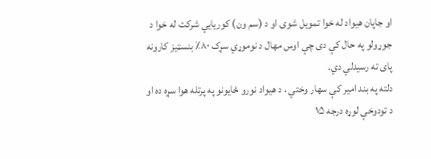او جاپان هیواد له خوا تمویل شوی او د (سم ون) کوریایي شرکت له خوا د جوړولو په حال کې دی چې اوس مهال د نوموړي سړک ۸۰٪ بنسټیز کارونه پای ته رسیدلي دي.
دلته په بند امیر کې سهار وختي ، د هیواد نورو ځایونو په پرتله هوا سړه ده او د تودوخې لوړه درجه ۱۵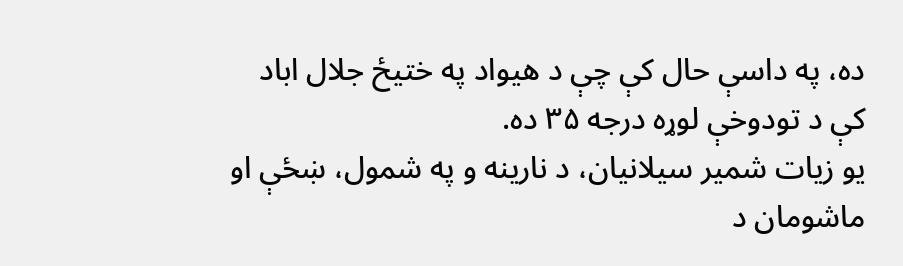ده، په داسې حال کې چې د هیواد په ختیځ جلال اباد کې د تودوخې لوړه درجه ۳۵ ده.
یو زیات شمیر سیلانیان، د نارینه و په شمول، ښځې او ماشومان د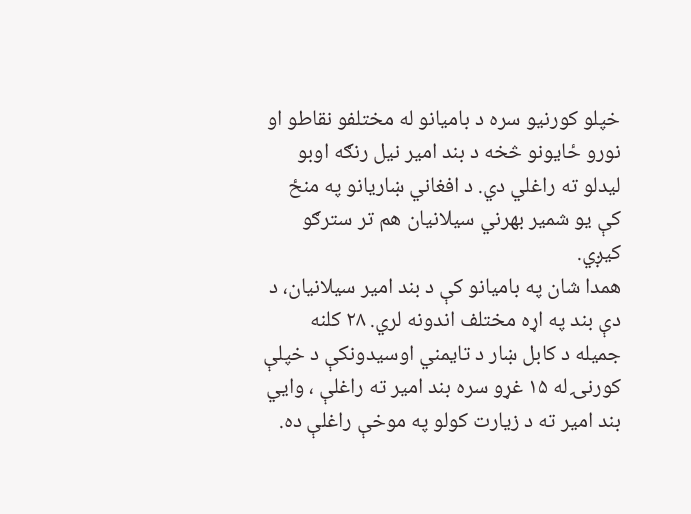خپلو کورنیو سره د بامیانو له مختلفو نقاطو او نورو ځایونو څخه د بند امیر نیل رنګه اوبو لیدلو ته راغلي دي. د افغاني ښاریانو په منځ کې یو شمیر بهرني سیلانیان هم تر سترګو کیږي.
همدا شان په بامیانو کې د بند امیر سیلانیان، د دې بند په اړه مختلف اندونه لري. ۲۸ کلنه جمیله د کابل ښار د تایمني اوسیدونکې د خپلې کورنۍ له ۱۵ غړو سره بند امیر ته راغلې ، وایي بند امیر ته د زیارت کولو په موخې راغلې ده.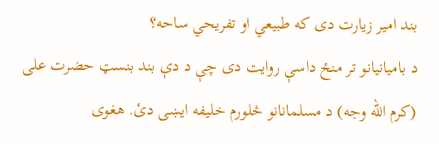بند امیر زیارت دی که طبیعي او تفریحي ساحه؟
د بامیانیانو تر منځ داسې روایت دی چې د دې بند بنسټ حضرت علی (کرم الله وجه) د مسلمانانو څلورم خلیفه ایښی دئ. هغوی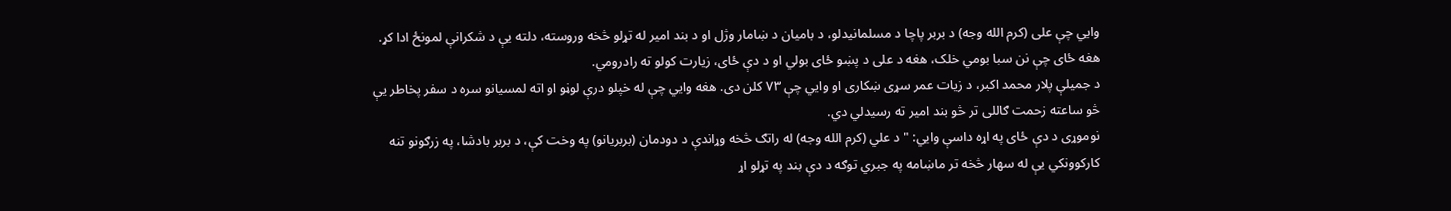وایي چې علی (کرم الله وجه) د بربر پاچا د مسلمانیدلو، د بامیان د ښامار وژل او د بند امیر له تړلو څخه وروسته، دلته یې د شکرانې لمونځ ادا کړ. هغه ځای چې نن سبا بومي خلک، هغه د علی د پښو ځای بولي او د دې ځای، زیارت کولو ته رادرومي.
د جمیلې پلار محمد اکبر، د زیات عمر سړی ښکاری او وایي چې ۷۳ کلن دی. هغه وایي چې له خپلو درې لوڼو او اته لمسیانو سره د سفر پخاطر یې څو ساعته زحمت ګاللی تر څو بند امیر ته رسیدلي دي.
نوموړی د دې ځای په اړه داسې وایي: " د علي (کرم الله وجه) له راتګ څخه وړاندې د دودمان (بربریانو) په وخت کې، د بربر بادشا، په زرګونو تنه کارکوونکي یې له سهار څخه تر ماښامه په جبري توګه د دې بند په تړلو اړ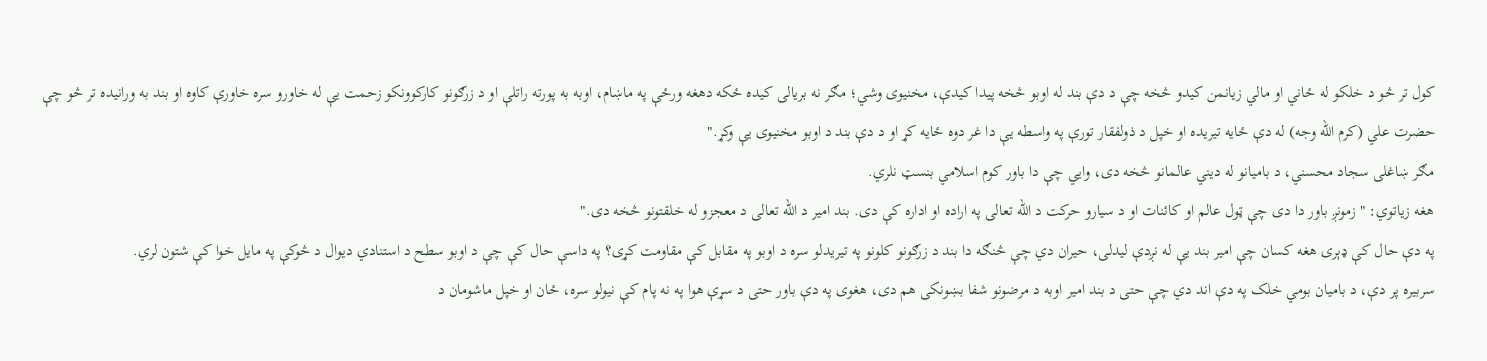کول تر څو د خلکو له ځاني او مالي زیانمن کیدو څخه چې د دې بند له اوبو څخه پیدا کیدې، مخنیوی وشي؛ مګر نه بریالی کیده ځکه دهغه ورځې په ماښام، اوبه به پورته راتلې او د زرګونو کارکوونکو زحمت یې له خاورو سره خاورې کاوه او بند به ورانیده تر څو چې حضرت علي (کرم الله وجه) له دې ځایه تیریده او خپل د ذولفقار تورې په واسطه یې دا غر دوه ځایه کړ او د دې بند د اوبو مخنیوی یې وکړ."
مګر ښاغلی سجاد محسني، د بامیانو له دیني عالمانو څخه دی، وایي چې دا باور کوم اسلامي بنسټ نلري.
هغه زیاتوي: " زمونږ باور دا دی چې ټول عالم او کائنات او د سیارو حرکت د الله تعالی په اراده او اداره کې دی. بند امیر د الله تعالی د معجزو له خلقتونو څخه دی."
په دې حال کې ډېری هغه کسان چې امیر بند یې له نږدې لیدلی، حیران دي چې څنګه دا بند د زرګونو کلونو په تیریدلو سره د اوبو په مقابل کې مقاومت کړی؟ په داسې حال کې چې د اوبو سطح د استنادي دیوال د څوکې په مایل خوا کې شتون لري.
سربیره پر دې، د بامیان بومي خلک په دې اند دي چې حتی د بند امیر اوبه د مرضونو شفا بښونکی هم دی، هغوی په دې باور حتی د سړې هوا په نه پام کې نیولو سره، ځان او خپل ماشومان د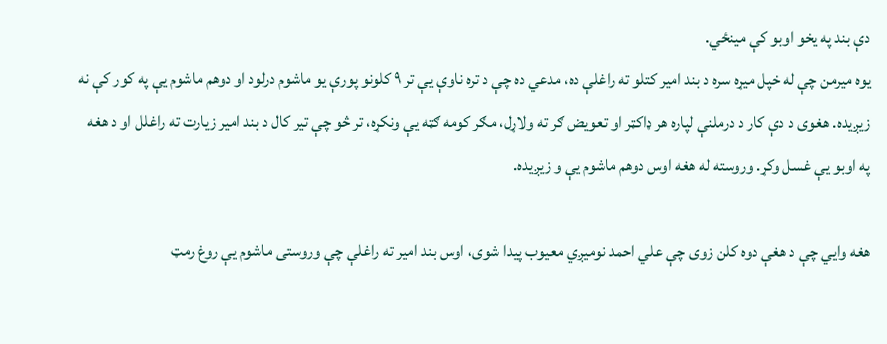دې بند په یخو اوبو کې مینځي.
یوه میرمن چې له خپل میړه سره د بند امیر کتلو ته راغلې ده، مدعي ده چې د تره ناوې یې تر ۹ کلونو پورې یو ماشوم درلود او دوهم ماشوم یې په کور کې نه زیږیده. هغوی د دې کار د درملنې لپاره هر ډاکټر او تعویض ګر ته ولاړل، مګر کومه ګټه یې ونکړه، تر څو چې تیر کال د بند امیر زیارت ته راغلل او د هغه په اوبو یې غسل وکړ. وروسته له هغه اوس دوهم ماشوم یې و زیږیده.

هغه وایي چې د هغې دوه کلن زوی چې علي احمد نومیږي معیوب پیدا شوی، اوس بند امیر ته راغلې چې وروستی ماشوم یې روغ رمټ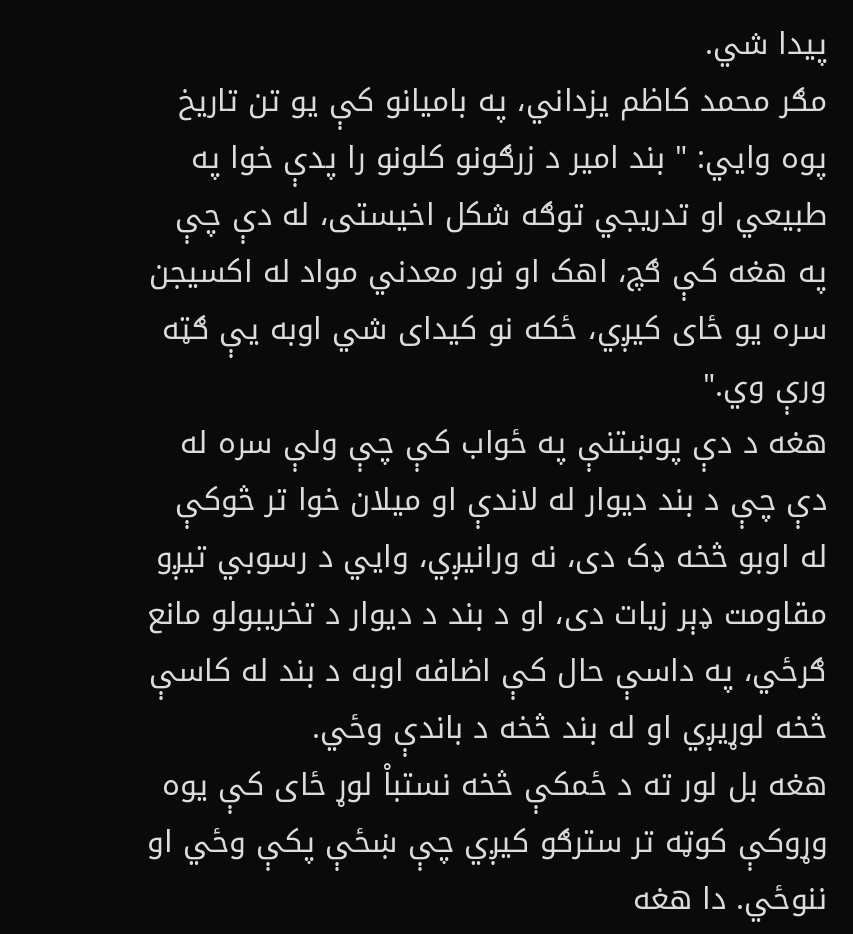پیدا شي.
مګر محمد کاظم یزداني، په بامیانو کې یو تن تاریخ پوه وایي: " بند امیر د زرګونو کلونو را پدې خوا په طبیعي او تدریجي توګه شکل اخیستی، له دې چې په هغه کې ګچ، اهک او نور معدني مواد له اکسیجن سره یو ځای کیږي، ځکه نو کیدای شي اوبه یې ګټه ورې وي."
هغه د دې پوښتنې په ځواب کې چې ولې سره له دې چې د بند دیوار له لاندې او میلان خوا تر څوکې له اوبو څخه ډک دی، نه ورانیږي، وایي د رسوبي تیږو مقاومت ډېر زیات دی، او د بند د دیوار د تخریبولو مانع ګرځي، په داسې حال کې اضافه اوبه د بند له کاسې څخه لوړیږي او له بند څخه د باندې وځي.
هغه بل لور ته د ځمکې څخه نستباْ لوړ ځای کې یوه وړوکې کوټه تر سترګو کیږي چې ښځې پکې وځي او ننوځي. دا هغه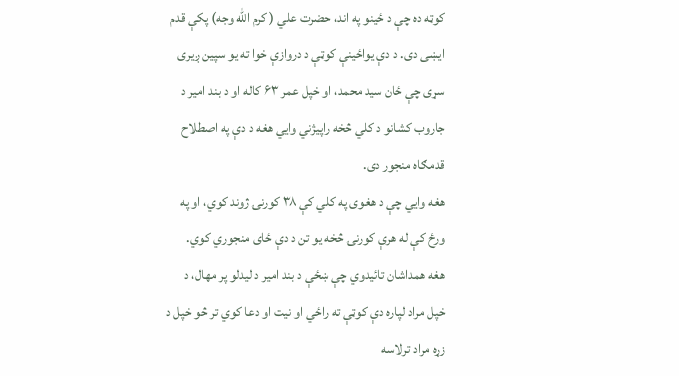کوټه ده چې د ځینو په اند، حضرت علي ( کرم الله وجه) پکې قدم ایښی دی. د دې یواځینې کوټې د دروازې خوا ته یو سپین ږیری سړی چې ځان سید محمد، او خپل عمر ۶۳ کاله او د بند امیر د جاروب کشانو د کلي څخه راپیژني وایي هغه د دې په اصطلاح قدمګاه منجور دی.
هغه وایي چې د هغوی په کلي کې ۳۸ کورنۍ ژوند کوي، او په ورځ کې له هرې کورنۍ څخه یو تن د دې ځای منجوري کوي.
هغه همداشان تائیدوي چې ښځې د بند امیر د لیدلو پر مهال، د خپل مراد لپاره دې کوټې ته راځي او نیت او دعا کوي تر څو خپل د زړه مراد ترلاسه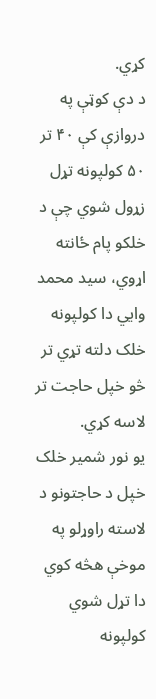کړي.
د دې کوټې په دروازې کې ۴۰ تر ۵۰ کولپونه تړل زړول شوي چې د خلکو پام ځانته اړوي، سید محمد وایي دا کولپونه خلک دلته تړي تر څو خپل حاجت تر لاسه کړي.
یو نور شمیر خلک خپل د حاجتونو د لاسته راوړلو په موخې هڅه کوي دا تړل شوي کولپونه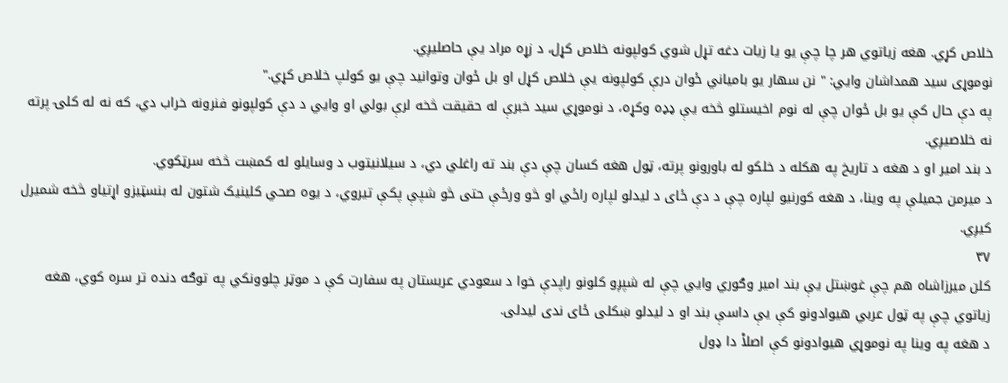خلاص کړي. هغه زیاتوي هر چا چې یو یا زیات دغه تړل شوي کولپونه خلاص کړل، د زړه مراد یې حاصلیږي.
نوموړی سید همداشان وایي: " نن سهار یو بامیاني ځوان درې کولپونه یې خلاص کړل او بل ځوان وتوانید چې یو کولپ خلاص کړي."
په دې حال کې یو بل ځوان چې له نوم اخیستلو څخه یې ډډه وکړه، د نوموړي سید خبرې له حقیقت څخه لرې بولي او وایي د دې کولپونو فنرونه خراب دي، که نه له کلۍ پرته نه خلاصیږي.
د بند امیر او د هغه د تاریخ په هکله د خلکو له باورونو پرته، ټول هغه کسان چې دې بند ته راغلي دي، د سیلانیتوب د وسایلو له کمښت څخه سرټکوي.
د میرمن جمیلې په وینا، د هغه کورنیو لپاره چې د دې ځای د لیدلو لپاره راځي او څو ورځې حتی څو شپې پکې تیروي، د یوه صحي کلینیک شتون له بنسټیزو اړتیاو څخه شمیرل کیږي.
۳۷
کلن میرزاشاه هم چې غوښتل یې بند امیر وګوري وايي چې له شپږو کلونو راپدې خوا د سعودي عربستان په سفارت کې د موټر چلوونکي په توګه دنده تر سره کوي، هغه زیاتوي چې په ټول عربي هیوادونو کې یې داسې بند او د لیدلو ښکلی ځای ندی لیدلی.
د هغه په وینا په نوموړي هیوادونو کې اصلاْ دا ډول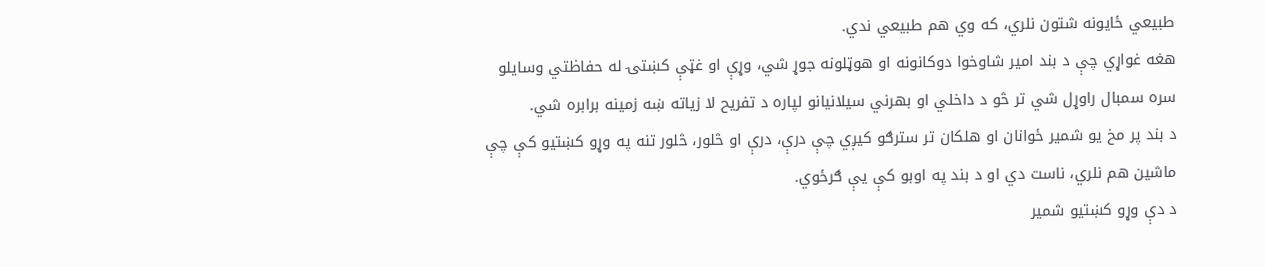طبیعي ځایونه شتون نلري، که وي هم طبیعي ندي.
هغه غواړي چې د بند امیر شاوخوا دوکانونه او هوټلونه جوړ شي، وړې او غټې کښتۍ له حفاظتي وسایلو سره سمبال راوړل شي تر څو د داخلي او بهرني سیلانیانو لپاره د تفریح لا زیاته ښه زمینه برابره شي.
د بند پر مخ یو شمیر ځوانان او هلکان تر سترګو کیږي چې درې، درې او څلور، څلور تنه په وړو کښتیو کې چې ماشین هم نلري، ناست دي او د بند په اوبو کې یې ګرځوي.
د دې وړو کښتیو شمیر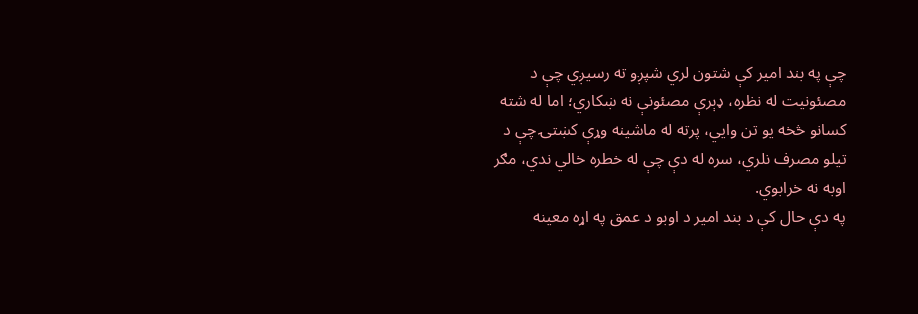چې په بند امیر کې شتون لري شپږو ته رسیږي چې د مصئونیت له نظره، ډېرې مصئونې نه ښکاري؛ اما له شته کسانو څخه یو تن وایي، پرته له ماشینه وړې کښتۍ چې د تیلو مصرف نلري، سره له دې چې له خطره خالي ندي، مګر اوبه نه خرابوي.
په دې حال کې د بند امیر د اوبو د عمق په اړه معینه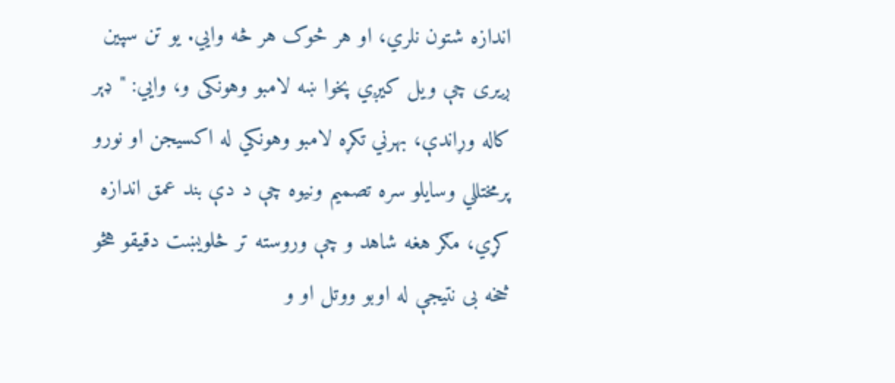اندازه شتون نلري، او هر څوک هر څه وایي. یو تن سپین ږیری چې ویل کیږي پخوا ښه لامبو وهونکی و، وایي: " ډېر کاله وړاندې، بهرني تکړه لامبو وهونکي له اکسیجن او نورو پرمختللي وسایلو سره تصمیم ونیوه چې د دې بند عمق اندازه کړي، مګر هغه شاهد و چې وروسته تر څلویښت دقیقو هڅو څخه بی نتیجې له اوبو ووتل او و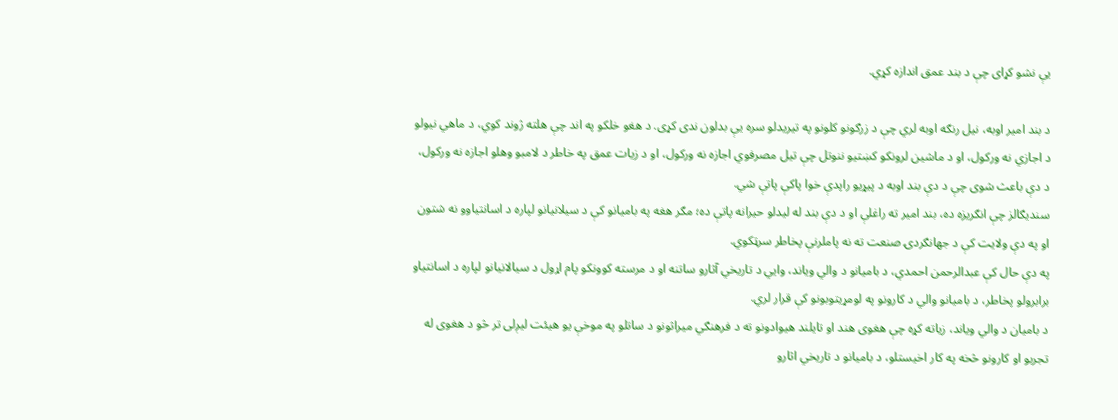یې نشو کړای چې د بند عمق اندازه کړي.

د بند امیر اوبه، نیل رنګه اوبه لري چې د زرګونو کلونو په تیریدلو سره یې بدلون ندی کړی. د هغو خلکو په اند چې هلته ژوند کوي، د ماهي نیولو د اجازي نه ورکول، او د ماشین لرونکو کښتیو ننوتل چې تیل مصرفوي اجازه نه ورکول، او د زیات عمق په خاطر د لامبو وهلو اجازه نه ورکول، د دې باعث شوی چې د دې بند اوبه د پیړیو راپدې خوا پاکې پاتې شي.
سندیګالز چې انګریزه ده، بند امیر ته راغلې او د دې بند له لیدلو حیرانه پاتې ده؛ مګر هغه په بامیانو کې د سیلانیانو لپاره د اسانتیاوو نه شتون او په دې ولایت کې د جهانګردۍ صنعت ته نه پاملرنې پخاطر سرټکوي.
په دې حال کې عبدالرحمن احمدي، د بامیانو د والي ویاند، وایي د تاریخي آثارو ساتنه او د مرسته کوونکو پام اړول د سیالانیانو لپاره د اسانتیاو برابرولو پخاطر، د بامیانو والي د کارونو په لومړیتوبونو کې قرار لري.
د بامیان د والي ویاند، زیاته کړه چې هغوی هند او تایلند هیوادونو ته د فرهنګي میراثونو د ساتلو په موخې یو هیئت لیږلی تر څو د هغوی له تجربو او کارونو څخه په کار اخیستلو، د بامیانو د تاریخي اثارو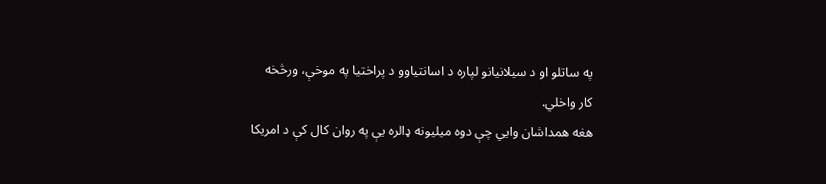په ساتلو او د سیلانیانو لپاره د اسانتیاوو د پراختیا په موخې، ورڅخه کار واخلي.
هغه همداشان وایي چې دوه میلیونه ډالره یې په روان کال کې د امریکا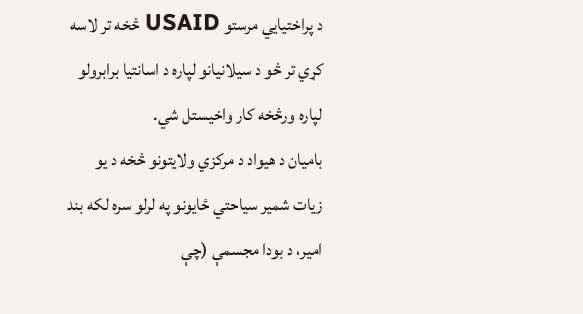د پراختیايي مرستو USAID څخه تر لاسه کړي تر څو د سیلانیانو لپاره د اسانتیا برابرولو لپاره ورڅخه کار واخیستل شي.
بامیان د هیواد د مرکزي ولایتونو څخه د یو زیات شمیر سیاحتي ځایونو په لرلو سره لکه بند امیر، د بودا مجسمې (چې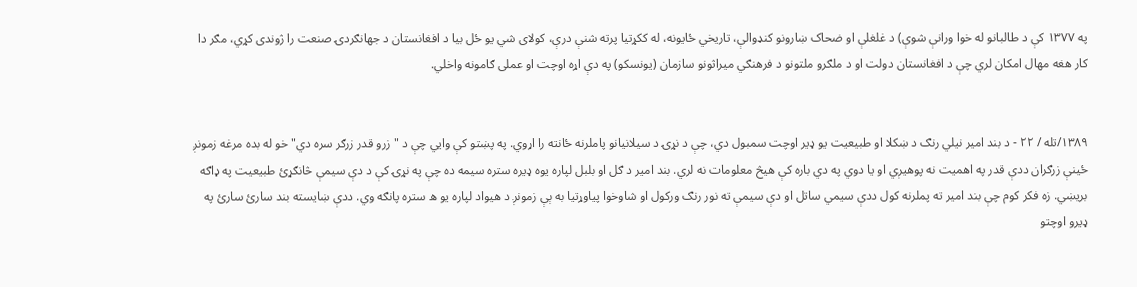په ۱۳۷۷ کې د طالبانو له خوا ورانې شوې) د غلغلې او ضحاک ښارونو کنډوالې، تاریخي ځایونه، له ککړتیا پرته شنې درې، کولای شي یو ځل بیا د افغانستان د جهانګردۍ صنعت را ژوندی کړي، مګر دا کار هغه مهال امکان لري چې د افغانستان دولت او د ملګرو ملتونو د فرهنګي میراثونو سازمان (یونسکو) په دې اړه اوچت او عملی ګامونه واخلي.


۱۳۸۹/تله / ۲۲ - د بند امير نيلي رنګ د ښکلا او طبيعيت يو ډير اوچت سمبول دي، چې د نړۍ د سيلانيانو پاملرنه ځانته را اړوي. په پښتو کې وايي چې د " زرو قدر زرګر سره دي" خو له بده مرغه زمونږ ځينې زرګران ددې قدر په اهميت نه پوهيږي او يا دوي په دي باره کې هيڅ معلومات نه لري. بند امير د ګل او بلبل لپاره يوه ډيره ستره سيمه ده چې په نړۍ کې د دې سيمې څانګړئ طبيعيت په ډاګه بريښي. زه فکر کوم چې بند امير ته پملرنه کول ددې سيمي ساتل او دې سيمې ته نور رنګ ورکول او شاوخوا پياوړتيا به ېې زمونږ د هيواد لپاره يو ه ستره پانګه وي. ددې ښايسته بند سارئ سارئ په ډيرو اوچتو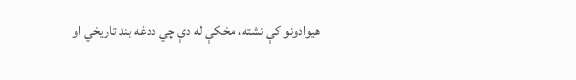هيوادونو کې نشته، مخکې له دې چي ددغه بند تاريخي او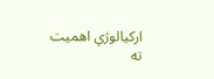ارکيالوژي اهميت ته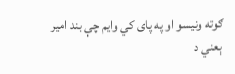ګوته ونيسو او په پاى کي وایم چې بند امير ېعني د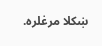ښکلا مرغلره.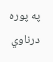په پوره درناوي